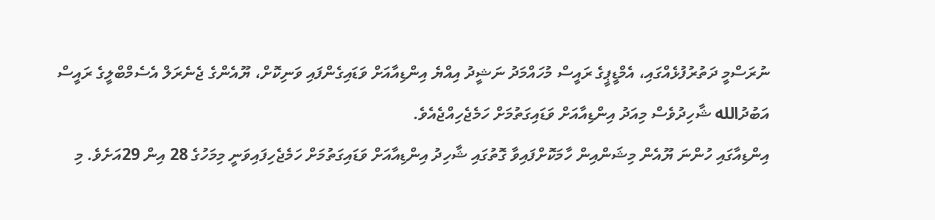ނުރަސްމީ ދަތުރުފުޅެއްގައި، އެމްޑީޕީގެ ރައީސް މުހައްމަދު ނަޝީދު އިއްޔެ އިންޑިއާއަށް ވަޑައިގެންފައި ވަނިކޮށް، ޔޫއެންގެ ޖެނެރަލް އެސެމްބްލީގެ ރައީސް އަބުދުالله ޝާހިދުވެސް މިއަދު އިންޑިއާއަށް ވަޑައިގަތުމަށް ހަމެޖެހިއްޖެއެވެ.
އިންޑިއާގައި ހުންނަ ޔޫއެން މިޝަންއިން ހާމަކޮށްފައިވާ ގޮތުގައި ޝާހިދު އިންޑިއާއަށް ވަޑައިގަތުމަށް ހަމެޖެހިފައިވަނީ މިމަހުގެ 28 އިން 29އަށެވެ. މި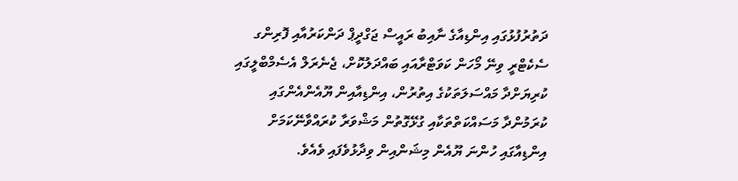ދަތުރުފުޅުގައި އިންޑިއާގެ ނާއިބު ރައީސް ޖަގްދީޕް ދަންކަރުއާއި ފޮރިންގ ސެކެޓްރީ ވިނޭ މޯހަން ކަވަޓްރާއައި ބައްދަލުކޮށް، ޖެނެރަލް އެސެމްބްލީގައި ކުރިޔަށްދާ މައްސަލަތަކުގެ އިތުރުން، އިންޑިއާއިން ޔޫއެންއެންގައި ކުރަމުންދާ މަސައްކަތްތަކާއި ގުޅޭގޮތުން މަޝްވަރާ ކުރައްވާނޭކަމަށް އިންޑިއާގައި ހުންނަ ޔޫއެން މިޝަންއިން ވިދާޅުވެފައި ވެއެވެ.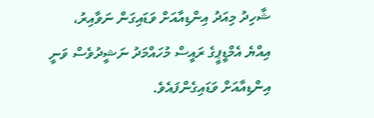ޝާހިދު މިއަދު އިންޑިއާއަށް ވަޑައިގަން ނަވާއިރު، އިއްޔެ އެމްޑީޕީގެ ރައީސް މުހައްމަދު ނަޝީދުވެސް ވަނީ އިންޑިއާއަށް ވަޑައިގެންފައެވެ.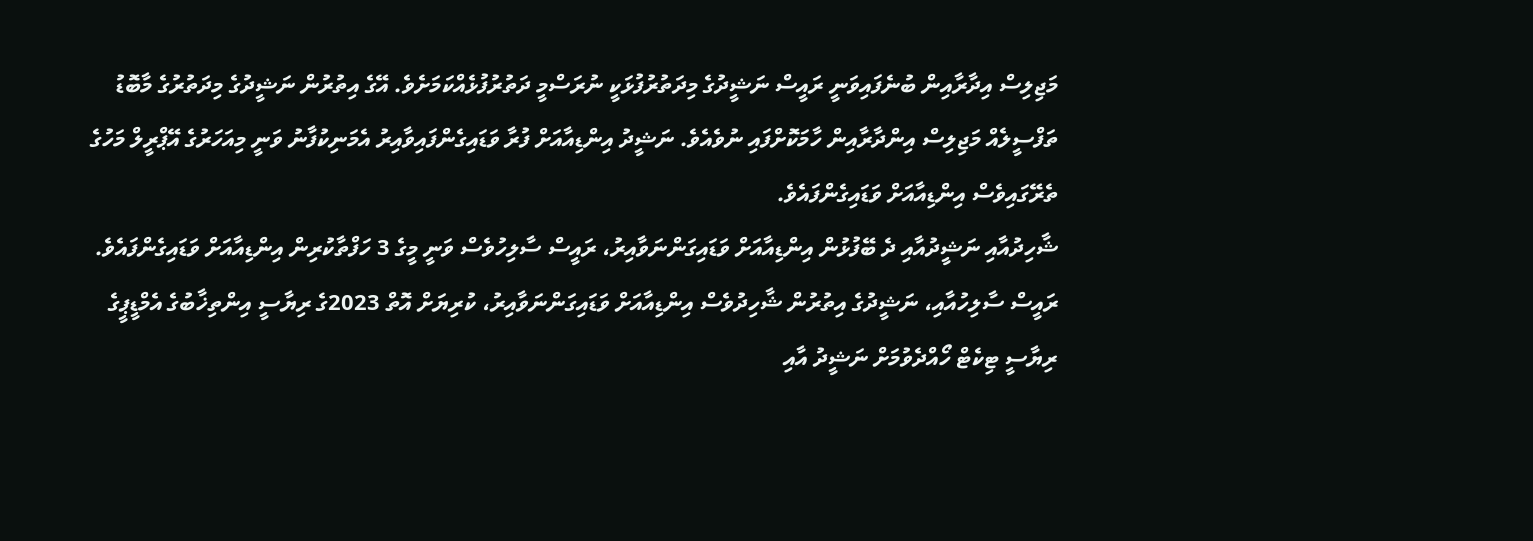މަޖިލިސް އިދާރާއިން ބުނެފައިވަނީ ރައީސް ނަޝީދުގެ މިދަތުރުފުޅަކީ ނުރަސްމީ ދަތުރުފުޅެއްކަމަށެވެ. އޭގެ އިތުރުން ނަޝީދުގެ މިދަތުރުގެ މާބޮޑު ތަފްސީލެއް މަޖިލިސް އިންދާރާއިން ހާމަކޮށްފައި ނުވެއެވެ. ނަޝީދު އިންޑިއާއަށް ފުރާ ވަޑައިގެންފައިވާއިރު އެމަނިކުފާނު ވަނީ މިއަހަރުގެ އޭޕްރީލް މަހުގެ ތެރޭގައިވެސް އިންޑިއާއަށް ވަޑައިގެންފައެވެ.
ޝާހިދުއާއި ނަޝީދުއާއި ދެ ބޭފުޅުން އިންޑިއާއަށް ވަޑައިގަންނަވާއިރު، ރައީސް ސާލިހުވެސް ވަނީ މީގެ 3 ހަފްތާކުރިން އިންޑިއާއަށް ވަޑައިގެންފައެވެ.
ރައީސް ސާލިހުއާއި، ނަޝީދުގެ އިތުރުން ޝާހިދުވެސް އިންޑިއާއަށް ވަޑައިގަންނަވާއިރު، ކުރިޔަށް އޮތް 2023ގެ ރިޔާސީ އިންތިޚާބުގެ އެމްޑީޕީގެ ރިޔާސީ ޓިކެޓް ހޯއްދެވުމަށް ނަޝީދު އާއި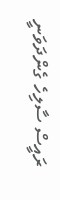ރައީސް ސާލިހެ ގެންދަވަނީ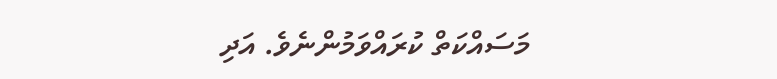މަސައްކަތް ކުރައްވަމުންނެވެ. އަދި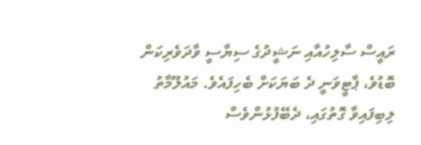ރައީސް ސާލިހުއާއި ނަޝީދުގެ ސިޔާސީ ވާދަވެރިކަން ބޮޑުވެ، ޕާޓީވަނީ ދެ ބަޔަކަށް ބެހިފައެވެ. މައުލޫމާތު ލިބިފައިވާ ގޮތުގައި، ދެބޭފުޅުންވެސް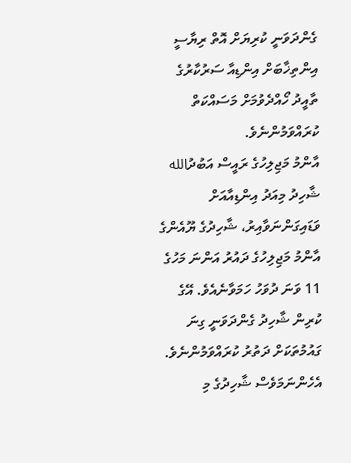ގެންދަވަނީ ކުރިޔަށް އޮތް ރިޔާސީ އިންތިޚާބަށް އިންޑިއާ ސަރުކާރުގެ ތާއީދު ހޯއްދެވުމަށް މަސައްކަތް ކުރައްވަމުންނެވެ.
އާންމު މަޖިލިހުގެ ރައީސް އަބުދުالله ޝާހިދު މިއަދު އިންޑިއާއަށް ވަޑައިގަންނަވާއިރު، ޝާހިދުގެ ޔޫއެންގެ އާންމު މަޖިލިހުގެ ދައުރު އަންނަ މަހުގެ 11 ވަނަ ދުވަހު ހަމަވާނެއެވެ. އޭގެ ކުރިން ޝާހިދު ގެންދަވަނީ ގިނަ ގައުމުތަކަށް ދަތުރު ކުރައްވަމުންނެވެ. އެހެންނަމަވެސް ޝާހިދުގެ މި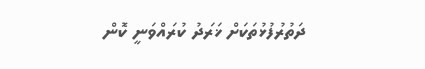ދަތުރުފުޅުތަކަށް ޚަރަދު ކުރައްވަނީ ކޮން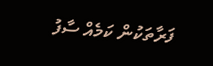ފަރާތަކުން ކަމެއް ސާފު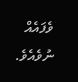ވެފައެއް ނުވެއެވެ.